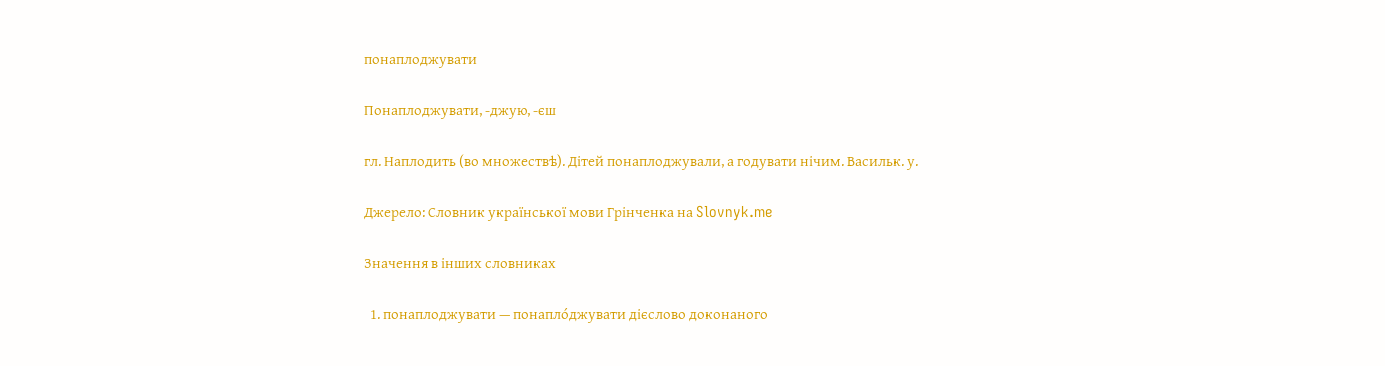понаплоджувати

Понаплоджувати, -джую, -єш

гл. Наплодить (во множествѣ). Дітей понаплоджували, а годувати нічим. Васильк. у.

Джерело: Словник української мови Грінченка на Slovnyk.me

Значення в інших словниках

  1. понаплоджувати — понапло́джувати дієслово доконаного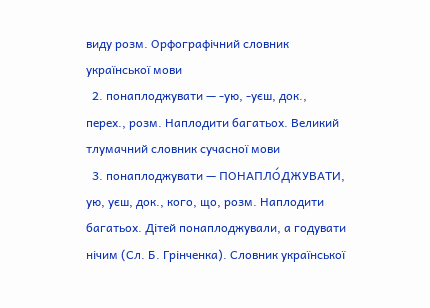виду розм. Орфографічний словник української мови
  2. понаплоджувати — -ую, -уєш, док., перех., розм. Наплодити багатьох. Великий тлумачний словник сучасної мови
  3. понаплоджувати — ПОНАПЛО́ДЖУВАТИ, ую, уєш, док., кого, що, розм. Наплодити багатьох. Дітей понаплоджували, а годувати нічим (Сл. Б. Грінченка). Словник української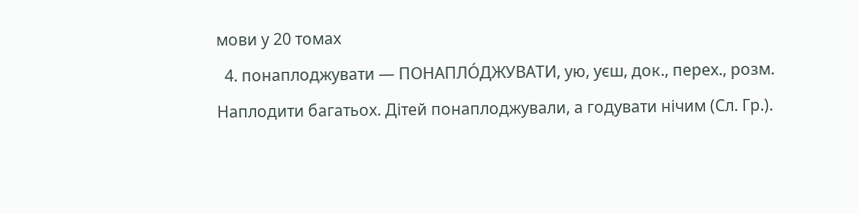мови у 20 томах
  4. понаплоджувати — ПОНАПЛО́ДЖУВАТИ, ую, уєш, док., перех., розм. Наплодити багатьох. Дітей понаплоджували, а годувати нічим (Сл. Гр.).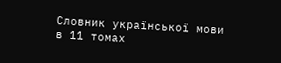Словник української мови в 11 томах